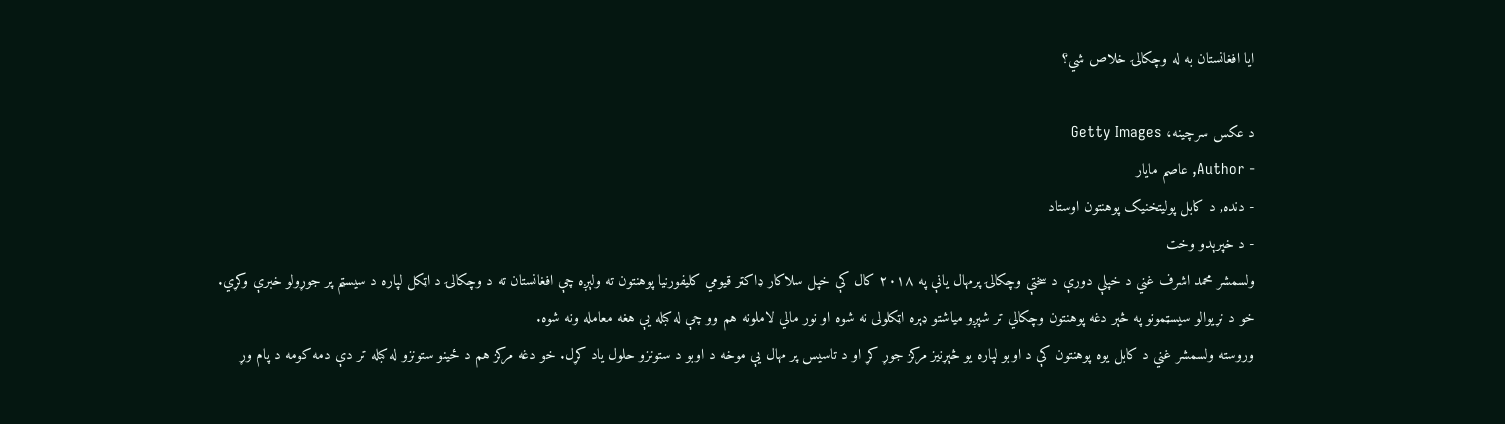ایا افغانستان به له وچکالۍ خلاص شي؟

د عکس سرچینه، Getty Images
- Author, عاصم مایار
- دنده, د کابل پوليتخنیک پوهنتون اوستاد
- د خپرېدو وخت
ولسمشر محمد اشرف غني د خپلې دورې د سختې وچکالۍ پرمهال یانې په ۲۰۱۸ کال کې خپل سلاکار ډاکټر قیومي کلیفورنیا پوهنتون ته ولېږه چې افغانستان ته د وچکالۍ د اټکل لپاره د سیسټم پر جوړولو خبرې وکړي.
خو د نړیوالو سیسټمونو په څېر دغه پوهنتون وچکالي تر شپږو میاشتو ډېره اټکلولی نه شوه او نور مالي لاملونه هم وو چې له کبله یې هغه معامله ونه شوه.
وروسته ولسمشر غني د کابل یوه پوهنتون کې د اوبو لپاره یو څېړنیز مرکز جوړ کړ او د تاسیس پر مهال یې موخه د اوبو د ستونزو حلول یاد کړل. خو دغه مرکز هم د ځینو ستونزو له کبله تر دې دمه کومه د پام وړ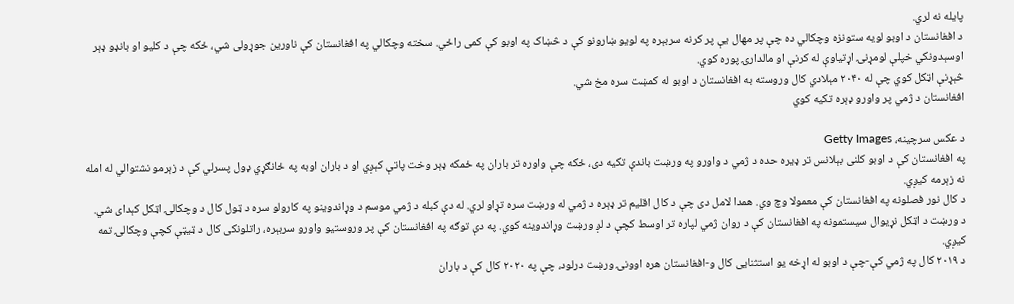پایله نه لري.
د افغانستان د اوبو لویه ستونزه وچکالي ده چې پر مهال یې پر کرنه سربېره په لویو ښارونو کې د څښاک په اوبو کې کمی راځي. سخته وچکالي په افغانستان کې ناورین جوړولی شي، ځکه چې د کلیو او بانډو ډېر اوسېدونکي خپلې لومړنۍ اړتیاوې له کرنې او مالدارۍ پوره کوي.
څېړنې اټکل کوي چې له ۲۰۴۰ مېلادي کال وروسته به افغانستان د اوبو له کمښت سره مخ شي.
افغانستان د ژمي پر واورو ډېره تکیه کوي

د عکس سرچینه، Getty Images
په افغانستان کې د اوبو کلنی بېلانس تر ډیره حده د ژمي د واورو په ورښت باندې تکیه دی، ځکه چې واوره تر باران په ځمکه ډېر وخت پاتې کېږي او د باران اوبه په ځانګړي ډول پسرلي کې د زېرمو نشتوالي له امله نه زېرمه کیږي.
د کال نور فصلونه په افغانستان کې معمولا وچ وي. همدا لامل دی چې د کال اقلیم تر ډېره د ژمي له ورښت سره تړاو لري. له دې کبله د ژمي موسم د وړاندوینو په کارولو سره د ټول کال د وچکالۍ اټکل کېدای شي.
د ورښت د اټکل نړیوال سیستمونه په افغانستان کې د روان ژمي لپاره تر اوسط کچې د لږ ورښت وړاندوینه کوي. په دې توګه په افغانستان کې پر وروستیو واورو سربېره، راتلونکی کال د ټيټې کچې وچکالۍ تمه کیږي.
د ۲۰۱۹ کال په ژمي کې-چې د اوبو له اړخه یو استثنایی کال و-افغانستان هره اوونۍ ورښت درلود، چې په ۲۰۲۰ کال کې د باران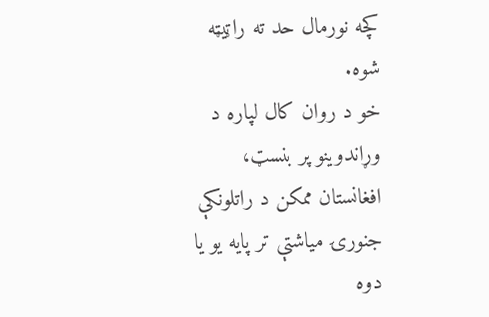کچه نورمال حد ته راټیټه شوه.
خو د روان کال لپاره د وړاندوینو پر بنسټ، افغانستان ممکن د راتلونکې جنورۍ میاشتې تر پایه یو یا دوه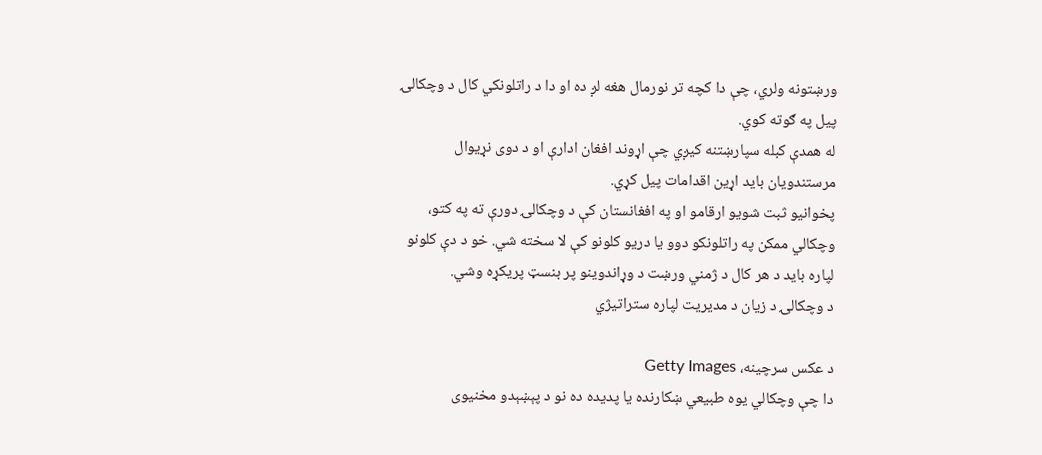ورښتونه ولري، چې دا کچه تر نورمال هغه لږ ده او دا د راتلونکي کال د وچکالۍ پیل په ګوته کوي.
له همدې کبله سپارښتنه کیږي چې اړوند افغان ادارې او د دوی نړیوال مرستندویان باید اړین اقدامات پیل کړي.
پخوانیو ثبت شویو ارقامو او په افغانستان کې د وچکالۍ دورې ته په کتو، وچکالي ممکن په راتلونکو دوو یا دریو کلونو کې لا سخته شي. خو د دې کلونو لپاره باید د هر کال د ژمني ورښت د وړاندوینو پر بنسټ پریکړه وشي.
د وچکالۍ د زیان د مدیریت لپاره ستراتیژي

د عکس سرچینه، Getty Images
دا چې وچکالي یوه طبیعي ښکارنده یا پدیده ده نو د پېښېدو مخنیوی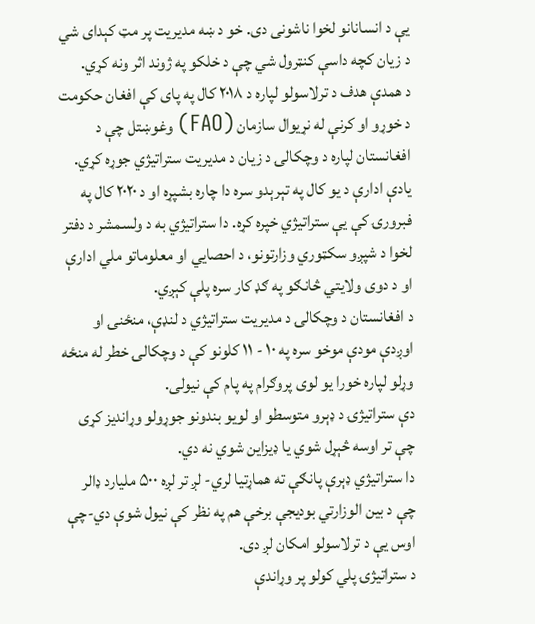یې د انسانانو لخوا ناشونی دی. خو د ښه مدیریت پر مټ کېدای شي د زیان کچه داسې کنټرول شي چې د خلکو په ژوند اثر ونه کړي.
د همدې هدف د ترلاسولو لپاره د ۲۰۱۸ کال په پای کې افغان حکومت د خوړو او کرنې له نړیوال سازمان (FAO) وغوښتل چې د افغانستان لپاره د وچکالۍ د زیان د مدیریت ستراتیژي جوړه کړي.
یادې ادارې د یو کال په تېرېدو سره دا چاره بشپړه او د ۲۰۲۰ کال په فبرورۍ کې یې ستراتیژي خپره کړه. دا ستراتیژي به د ولسمشر د دفتر لخوا د شپږو سکټوري وزارتونو، د احصایي او معلوماتو ملي ادارې او د دوی ولایتي څانګو په ګډ کار سره پلې کېږي.
د افغانستان د وچکالۍ د مدیریت ستراتیژي د لنډې، منځنۍ او اوږدې مودې موخو سره په ۱۰ - ۱۱ کلونو کې د وچکالۍ خطر له منځه وړلو لپاره خورا یو لوی پروګرام په پام کې نیولی.
دې ستراتیژۍ د ډېرو متوسطو او لویو بندونو جوړولو وړاندیز کړی چې تر اوسه څېړل شوي یا ډیزاین شوي نه دي.
دا ستراتیژي ډېرې پانګې ته هماړتیا لري- لږ تر لږه ۵۰۰ ملیارد ډالر چې د بین الوزارتي بودیجې برخې هم په نظر کې نیول شوې دي-چې اوس یې د ترلاسولو امکان لږ دی.
د ستراتیژۍ پلي کولو پر وړاندې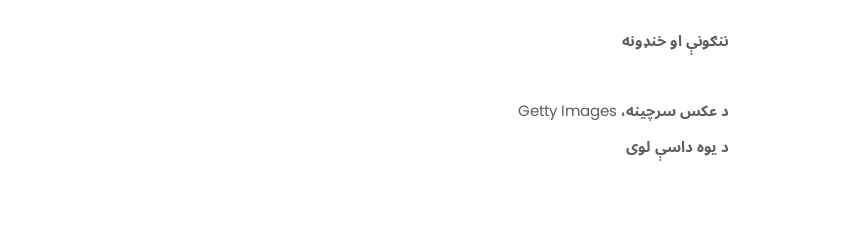ننګونې او خنډونه

د عکس سرچینه، Getty Images
د یوه داسې لوی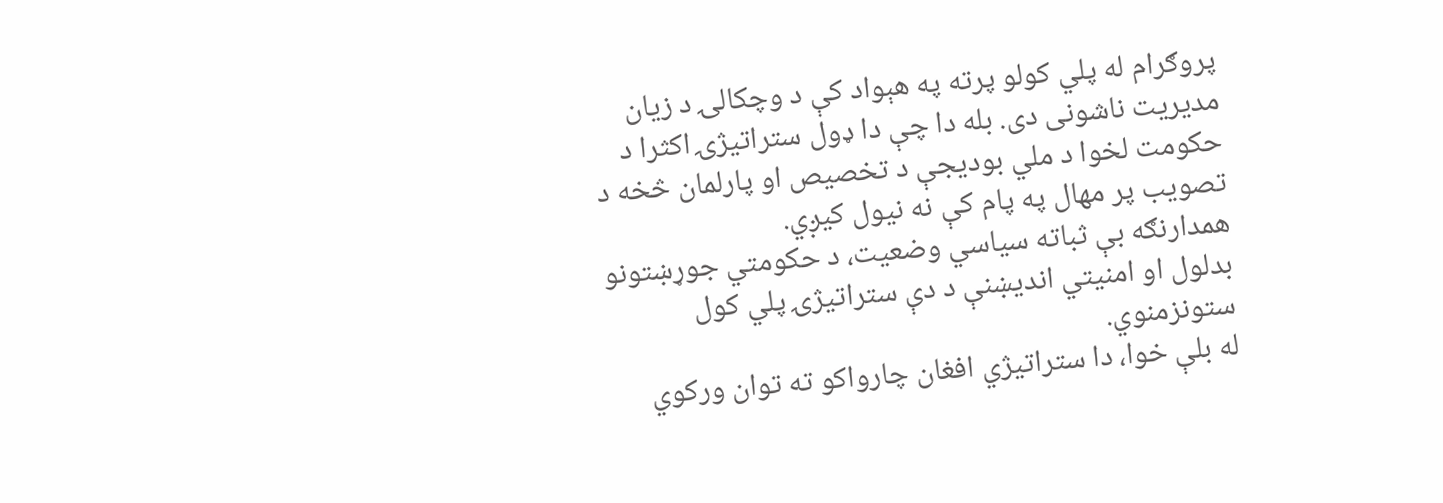پروګرام له پلي کولو پرته په هېواد کې د وچکالۍ د زیان مدیریت ناشونی دی. بله دا چې دا ډول ستراتیژۍ اکثرا د حکومت لخوا د ملي بودیجې د تخصیص او پارلمان څخه د تصویب پر مهال په پام کې نه نیول کیږي.
همدارنګه بې ثباته سیاسي وضعیت، د حکومتي جوړښتونو بدلول او امنیتي اندیښنې د دې ستراتیژۍ پلي کول ستونزمنوي.
له بلې خوا، دا ستراتیژي افغان چارواکو ته توان ورکوي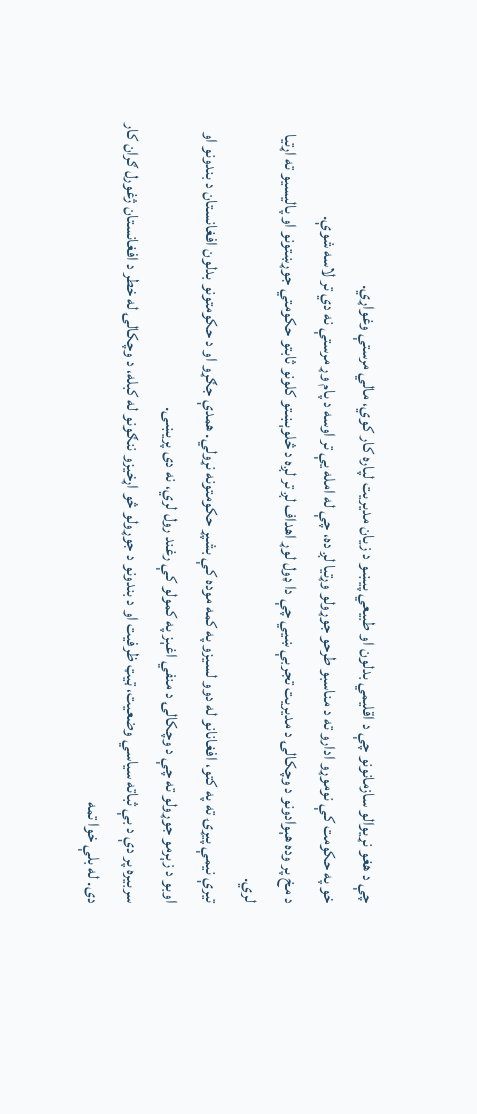چې د هغو نړیوالو سازمانونو چې د اقلیمي بدلون او طبیعي پیښو د زیان مدیریت لپاره کار کوي، مالي مرستې وغواړي.
خو په حکومت کې نوموړو ادارو ته د مناسبو طرحو جوړولو وړتیا لږ ده، چې له امله یې تر اوسه د پام وړ مرستې نه دي تر لاسه شوې.
د مخ پر وده هېوادونو د وچکالۍ د مدیریت تجربې ښیي چې دا ډول لوړ اهداف لږ تر لږه د څلوېښتو کلونو ثابتو حکومتي جوړښتونو او پالیسیو ته اړتیا لري.
تیرې نیمې پیړۍ ته په کتو، افغانانو له دوو لسیزو په کمه موده کې بشپړ حکومتونه نړولي. همدې جګړو او د حکومتونو بدلون افغانستان د بندونو او اوبو د زېرمو جوړولو ته چې د وچکالۍ د منفي اغېز په کمولو کې رغند رول لري، نه دی پریښی.
سربیره پر دې د بې ثباته سیاسي وضعیت، ټیټ ظرفیت او د بندونو د جوړولو څو اړخیزو ننګونو له کبله، د وچکالۍ له خطر د افغانستان ژغورل ګران کار دی. له بلې خوا تمه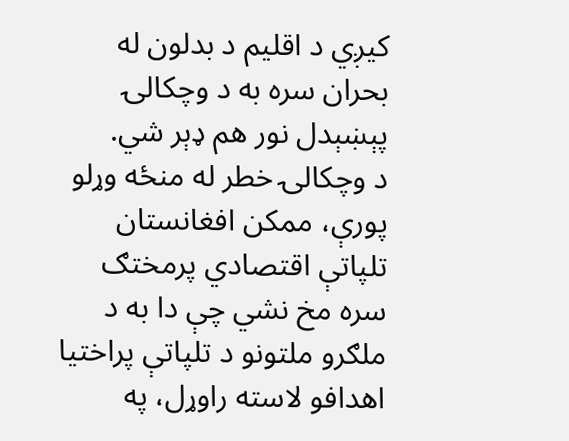کیږي د اقلیم د بدلون له بحران سره به د وچکالۍ پېښېدل نور هم ډېر شي.
د وچکالۍ خطر له منځه وړلو پورې، ممکن افغانستان تلپاتې اقتصادي پرمختګ سره مخ نشي چې دا به د ملګرو ملتونو د تلپاتې پراختیا اهدافو لاسته راوړل، په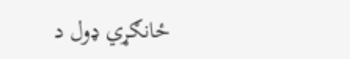ځانګړي ډول د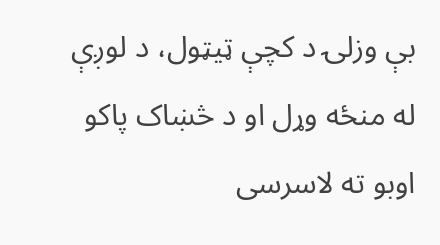بې وزلۍ د کچې ټيټول، د لوږې له منځه وړل او د څښاک پاکو اوبو ته لاسرسی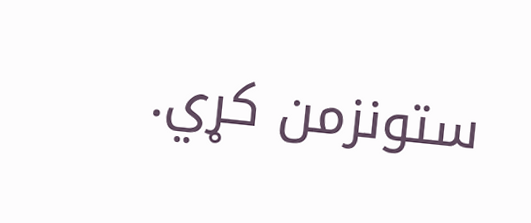ستونزمن کړي.